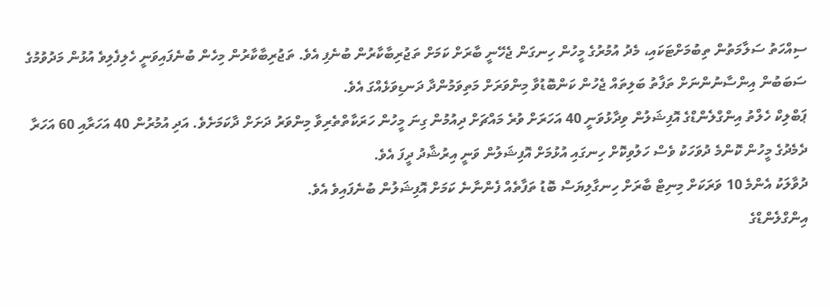ސިއްހަތު ސަލާމަތުން ތިބުމަށްޓަކައި، މެދު އުމުރުގެ މީހުން ހިނގަން ޖެހޭނީ ބާރަށް ކަމަށް ތަޖުރިބާކާރުން ބުނެފި އެވެ. ތަޖުރިބާކާރުން މިހެން ބުނެފައިވަނީ ހެލިފެލިވެ އުޅުން މަދުވުމުގެ ސަބަބުން އިންސާނުންނަށް ތަފާތު ބަލިތައް ޖެހުން ކަންބޮޑުވާ މިންވަރަށް މަތިވަމުންދާ ދަނޑިވަޅެއްގަ އެވެ.
ޕަބްލިކް ހެލްތު އިންގްލެންޑްގެ އޮފިޝަލުން ވިދާޅުވަނީ 40 އަހަރަށް ވުރެ މައްޗަށް ދިއުމުން ގިނަ މީހުން ހަރަކާތްތެރިވާ މިންވަރު ދަށަށް ދާކަމަށެވެ. އަދި އުމުރުން 40 އަހަރާއި 60 އަހަރާ ދެމެދުގެ މީހުން ކޮންމެ ދުވަހަކު ވެސް ހަލުވިކޮށް ހިނގައި އުޅުމަށް އޮފިޝަލުން ވަނީ އިރުޝާދު ދީފަ އެވެ.
ދުވާލަކު އެންމެ 10 ވަރަކަށް މިނިޓް ބާރަށް ހިނގާލިޔަސް ބޮޑު ތަފާތެއް ފެންނާނެ ކަމަށް އޮފިޝަލުން ބުނެފައިވެ އެވެ.
އިންގްލެންޑްގެ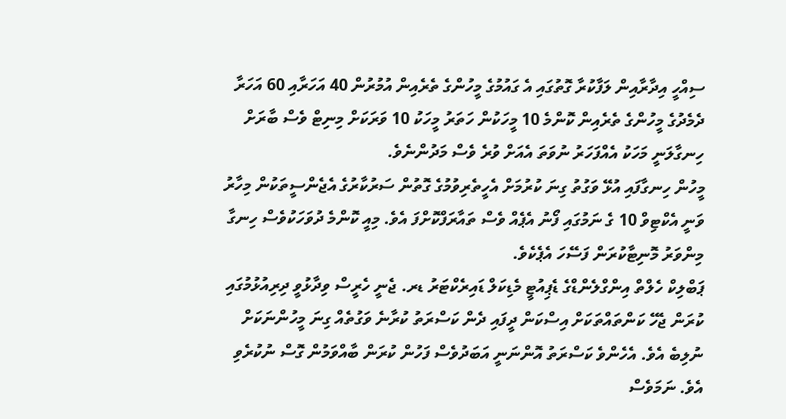ސިއްހީ އިދާރާއިން ލަފާކުރާ ގޮތުގައި އެ ގައުމުގެ މީހުންގެ ތެރެއިން އުމުރުން 40 އަހަރާއި 60 އަހަރާ ދެމެދުގެ މީހުންގެ ތެރެއިން ކޮންމެ 10 މީހަކުން ހަތަރު މީހަކު 10 ވަރަކަށް މިނިޓް ވެސް ބާރަށް ހިނގާލަނީ މަހަކު އެއްފަހަރު ނުވަތަ އެއަށް ވުރެ ވެސް މަދުންނެވެ.
މީހުން ހިނގާފައި އުޅޭ ވަގުތު ގިނަ ކުރުމަށް އެހީތެރިވުމުގެ ގޮތުން ސަރުކާރުގެ އެޖެންސީތަކުން މިހާރު ވަނީ އެކްޓިވް 10 ގެ ނަމުގައި ފޯނު އެޕެއް ވެސް ތައާރަފްކޮށްފަ އެވެ. މިއީ ކޮންމެ ދުވަހަކުވެސް ހިނގާ މިންވަރު މޮނިޓާކުރަން ފަސޭހަ އެޕެކެވެ.
ޕަބްލިކް ހެލްތް އިންގްލެންޑްގެ ޑެޕިއުޓީ މެޑިކަލް ޑައިރެކްޓަރު ޑރ. ޖެނީ ހެރީސް ވިދާޅުވީ ދިރިއުޅުމުގައި ކުރަން ޖެހޭ ކަންތައްތަކަށް އިސްކަން ދީފައި ދެން ކަސްރަތު ކުރާނެ ވަގުތެއް ގިނަ މީހުންނަކަށް ނުލިބެ އެވެ. އެހެންވެ ކަސްރަތު އޮންނަނީ އަބަދުވެސް ފަހުން ކުރަން ބާއްވަމުން ގޮސް ނުކުރެވި އެވެ. ނަމަވެސް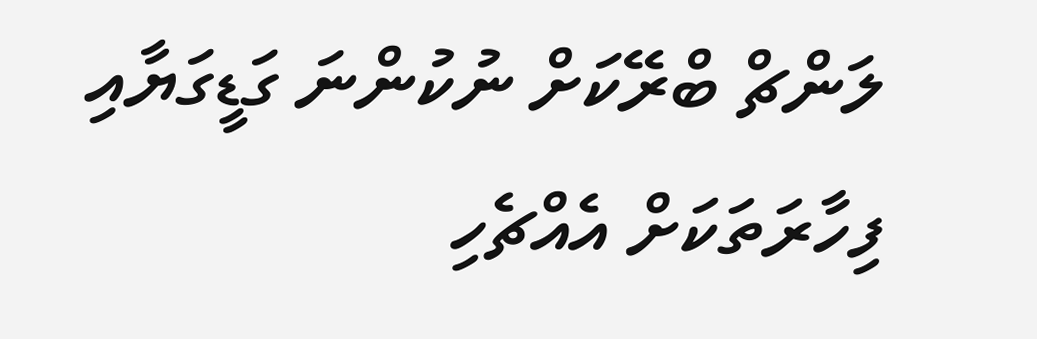ލަންޗް ބްރޭކަށް ނުކުންނަ ގަޑީގަޔާއި ފިހާރަތަކަށް އެއްޗެހި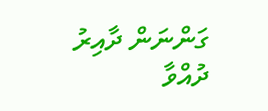ގަންނަން ދާއިރު ދުއްވާ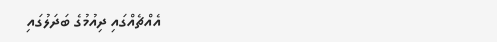އެއްޗެއްގައި ދިއުމުގެ ބަދަލުގައި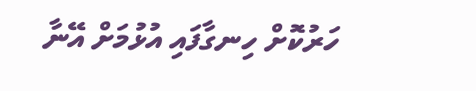ހަރުކޮށް ހިނގާފައި އުޅުމަށް އޭނާ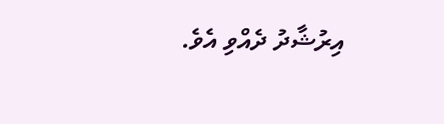އިރުޝާދު ދެއްވި އެވެ.